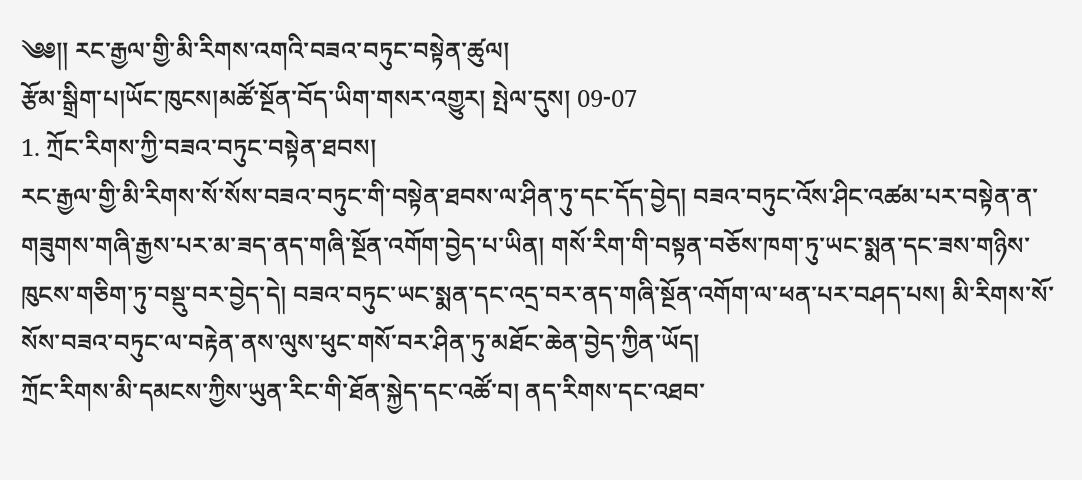༄༅།། རང་རྒྱལ་གྱི་མི་རིགས་འགའི་བཟའ་བཏུང་བསྟེན་ཚུལ།
རྩོམ་སྒྲིག་པ།ཡོང་ཁུངས།མཚོ་སྔོན་བོད་ཡིག་གསར་འགྱུར། སྤེལ་དུས། 09-07
1. ཀྲོང་རིགས་ཀྱི་བཟའ་བཏུང་བསྟེན་ཐབས།
རང་རྒྱལ་གྱི་མི་རིགས་སོ་སོས་བཟའ་བཏུང་གི་བསྟེན་ཐབས་ལ་ཤིན་ཏུ་དང་དོད་བྱེད། བཟའ་བཏུང་འོས་ཤིང་འཚམ་པར་བསྟེན་ན་གཟུགས་གཞི་རྒྱས་པར་མ་ཟད་ནད་གཞི་སྔོན་འགོག་བྱེད་པ་ཡིན། གསོ་རིག་གི་བསྟན་བཅོས་ཁག་ཏུ་ཡང་སྨན་དང་ཟས་གཉིས་ཁུངས་གཅིག་ཏུ་བསྡུ་བར་བྱེད་དེ། བཟའ་བཏུང་ཡང་སྨན་དང་འདྲ་བར་ནད་གཞི་སྔོན་འགོག་ལ་ཕན་པར་བཤད་པས། མི་རིགས་སོ་སོས་བཟའ་བཏུང་ལ་བརྟེན་ནས་ལུས་ཕུང་གསོ་བར་ཤིན་ཏུ་མཐོང་ཆེན་བྱེད་ཀྱིན་ཡོད།
ཀྲོང་རིགས་མི་དམངས་ཀྱིས་ཡུན་རིང་གི་ཐོན་སྐྱེད་དང་འཚོ་བ། ནད་རིགས་དང་འཐབ་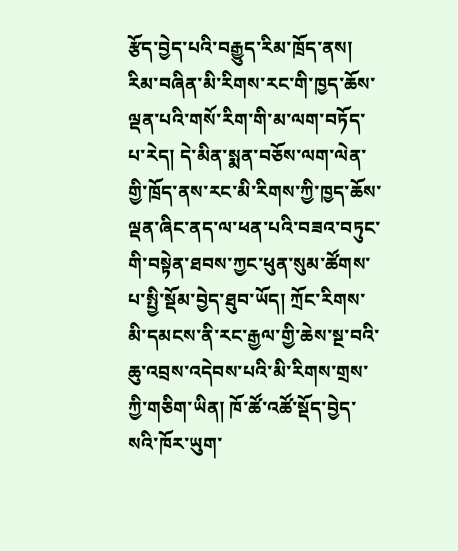རྩོད་བྱེད་པའི་བརྒྱུད་རིམ་ཁྲོད་ནས། རིམ་བཞིན་མི་རིགས་རང་གི་ཁྱད་ཆོས་ལྡན་པའི་གསོ་རིག་གི་མ་ལག་བཏོད་པ་རེད། དེ་མིན་སྨན་བཅོས་ལག་ལེན་གྱི་ཁྲོད་ནས་རང་མི་རིགས་ཀྱི་ཁྱད་ཆོས་ལྡན་ཞིང་ནད་ལ་ཕན་པའི་བཟའ་བཏུང་གི་བསྟེན་ཐབས་ཀྱང་ཕུན་སུམ་ཚོགས་པ་སྤྱི་སྡོམ་བྱེད་ཐུབ་ཡོད། ཀྲོང་རིགས་མི་དམངས་ནི་རང་རྒྱལ་གྱི་ཆེས་སྔ་བའི་ཆུ་འབྲས་འདེབས་པའི་མི་རིགས་གྲས་ཀྱི་གཅིག་ཡིན། ཁོ་ཚོ་འཚོ་སྡོད་བྱེད་སའི་ཁོར་ཡུག་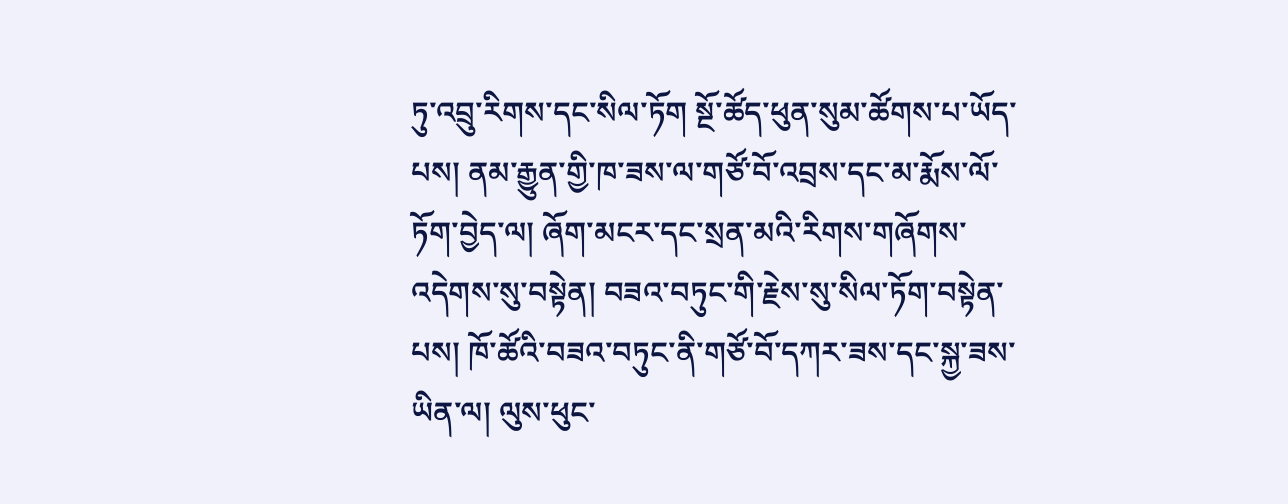ཏུ་འབྲུ་རིགས་དང་སིལ་ཏོག སྔོ་ཚོད་ཕུན་སུམ་ཚོགས་པ་ཡོད་པས། ནམ་རྒྱུན་གྱི་ཁ་ཟས་ལ་གཙོ་བོ་འབྲས་དང་མ་རྨོས་ལོ་ཏོག་བྱེད་ལ། ཞོག་མངར་དང་སྲན་མའི་རིགས་གཞོགས་འདེགས་སུ་བསྟེན། བཟའ་བཏུང་གི་རྗེས་སུ་སིལ་ཏོག་བསྟེན་པས། ཁོ་ཚོའི་བཟའ་བཏུང་ནི་གཙོ་བོ་དཀར་ཟས་དང་སྐྱ་ཟས་ཡིན་ལ། ལུས་ཕུང་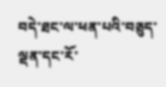བདེ་ཐང་ལ་ཕན་པའི་བཅུད་ལྡན་དང་རོ་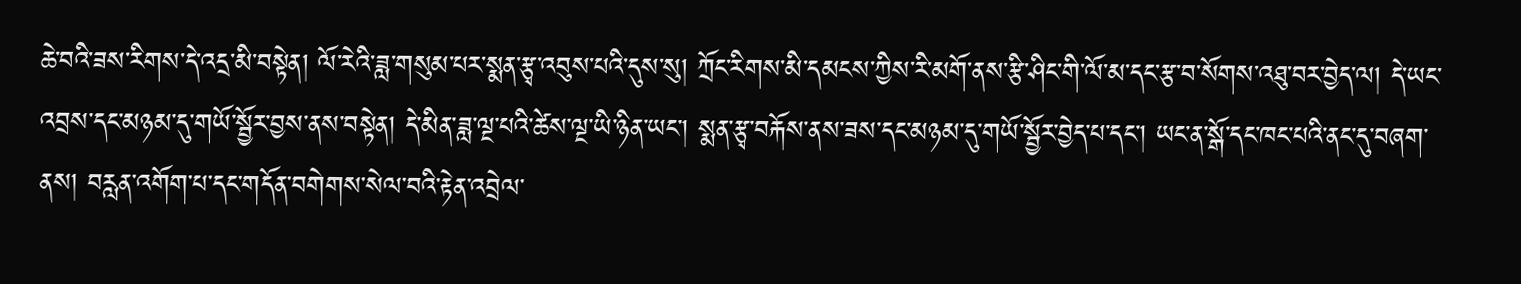ཆེ་བའི་ཟས་རིགས་དེ་འདྲ་མི་བསྟེན། ལོ་རེའི་ཟླ་གསུམ་པར་སྨན་རྩྭ་འབུས་པའི་དུས་སུ། ཀྲོང་རིགས་མི་དམངས་ཀྱིས་རི་མགོ་ནས་རྩི་ཤིང་གི་ལོ་མ་དང་རྩ་བ་སོགས་འཐུ་བར་བྱེད་ལ། དེ་ཡང་འབྲས་དང་མཉམ་དུ་གཡོ་སྦྱོར་བྱས་ནས་བསྟེན། དེ་མིན་ཟླ་ལྔ་པའི་ཚེས་ལྔ་ཡི་ཉིན་ཡང་། སྨན་རྩྭ་བརྐོས་ནས་ཟས་དང་མཉམ་དུ་གཡོ་སྦྱོར་བྱེད་པ་དང་། ཡང་ན་སྒོ་དང་ཁང་པའི་ནང་དུ་བཞག་ནས། བརླན་འགོག་པ་དང་གདོན་བགེགས་སེལ་བའི་རྟེན་འབྲེལ་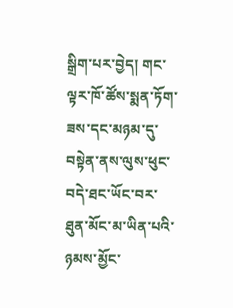སྒྲིག་པར་བྱེད། གང་ལྟར་ཁོ་ཚོས་སྨན་ཏོག་ཟས་དང་མཉམ་དུ་བསྟེན་ནས་ལུས་ཕུང་བདེ་ཐང་ཡོང་བར་ཐུན་མོང་མ་ཡིན་པའི་ཉམས་མྱོང་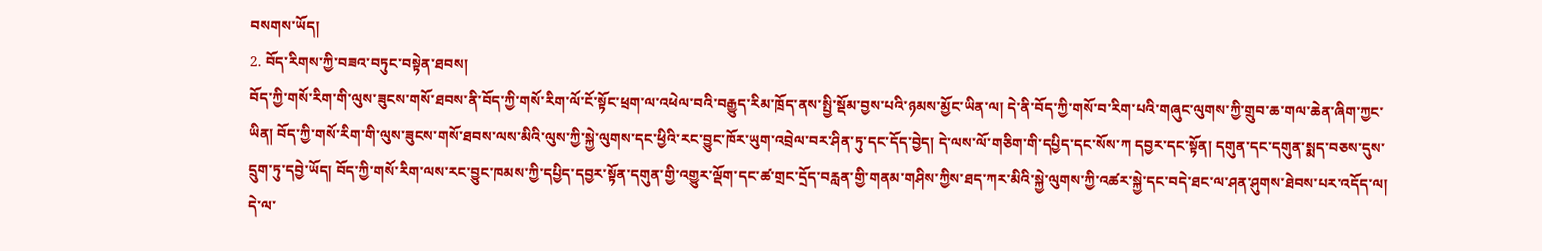བསགས་ཡོད།
2. བོད་རིགས་ཀྱི་བཟའ་བཏུང་བསྟེན་ཐབས།
བོད་ཀྱི་གསོ་རིག་གི་ལུས་ཟུངས་གསོ་ཐབས་ནི་བོད་ཀྱི་གསོ་རིག་ལོ་ངོ་སྟོང་ཕྲག་ལ་འཕེལ་བའི་བརྒྱུད་རིམ་ཁྲོད་ནས་སྤྱི་སྡོམ་བྱས་པའི་ཉམས་མྱོང་ཡིན་ལ། དེ་ནི་བོད་ཀྱི་གསོ་བ་རིག་པའི་གཞུང་ལུགས་ཀྱི་གྲུབ་ཆ་གལ་ཆེན་ཞིག་ཀྱང་ཡིན། བོད་ཀྱི་གསོ་རིག་གི་ལུས་ཟུངས་གསོ་ཐབས་ལས་མིའི་ལུས་ཀྱི་སྐྱེ་ལུགས་དང་ཕྱིའི་རང་བྱུང་ཁོར་ཡུག་འབྲེལ་བར་ཤིན་ཏུ་དང་དོད་བྱེད། དེ་ལས་ལོ་གཅིག་གི་དཔྱིད་དང་སོས་ཀ དབྱར་དང་སྟོན། དགུན་དང་དགུན་སྨད་བཅས་དུས་དྲུག་ཏུ་དབྱེ་ཡོད། བོད་ཀྱི་གསོ་རིག་ལས་རང་བྱུང་ཁམས་ཀྱི་དཔྱིད་དབྱར་སྟོན་དགུན་གྱི་འགྱུར་ལྡོག་དང་ཚ་གྲང་དྲོད་བརླན་གྱི་གནམ་གཤིས་ཀྱིས་ཐད་ཀར་མིའི་སྐྱེ་ལུགས་ཀྱི་འཚར་སྐྱེ་དང་བདེ་ཐང་ལ་ཤན་ཤུགས་ཐེབས་པར་འདོད་ལ། དེ་ལ་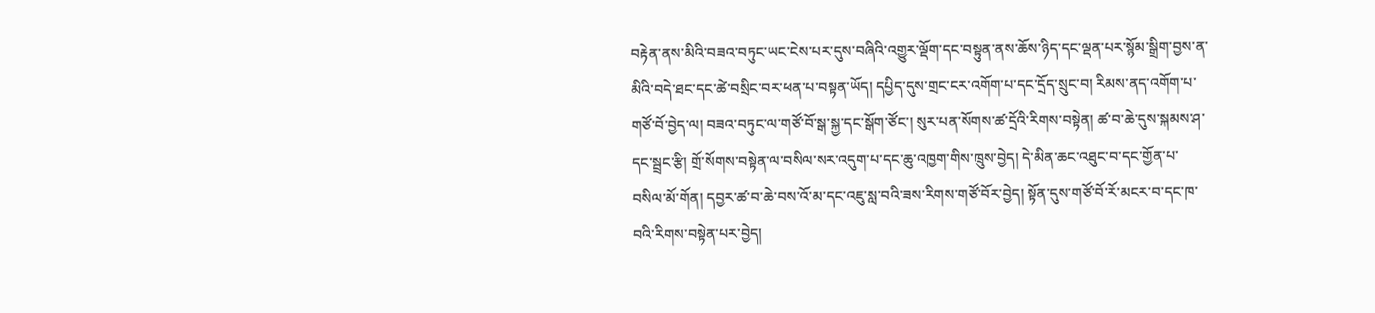བརྟེན་ནས་མིའི་བཟའ་བཏུང་ཡང་ངེས་པར་དུས་བཞིའི་འགྱུར་ལྡོག་དང་བསྟུན་ནས་ཆོས་ཉིད་དང་ལྡན་པར་སྙོམ་སྒྲིག་བྱས་ན་མིའི་བདེ་ཐང་དང་ཚེ་བསྲིང་བར་ཕན་པ་བསྟན་ཡོད། དཔྱིད་དུས་གྲང་ངར་འགོག་པ་དང་དྲོད་སྲུང་བ། རིམས་ནད་འགོག་པ་གཙོ་བོ་བྱེད་ལ། བཟའ་བཏུང་ལ་གཙོ་བོ་སྒ་སྐྱ་དང་སྒོག་ཙོང་། སུར་པན་སོགས་ཚ་དྲོའི་རིགས་བསྟེན། ཚ་བ་ཆེ་དུས་སྐམས་ཤ་དང་སྦྲང་རྩི། གྲོ་སོགས་བསྟེན་ལ་བསིལ་སར་འདུག་པ་དང་ཆུ་འཁྱག་གིས་ཁྲུས་བྱེད། དེ་མིན་ཆང་འཐུང་བ་དང་གྱོན་པ་བསིལ་མོ་གོན། དབྱར་ཚ་བ་ཆེ་བས་འོ་མ་དང་འཇུ་སླ་བའི་ཟས་རིགས་གཙོ་བོར་བྱེད། སྟོན་དུས་གཙོ་བོ་རོ་མངར་བ་དང་ཁ་བའི་རིགས་བསྟེན་པར་བྱེད།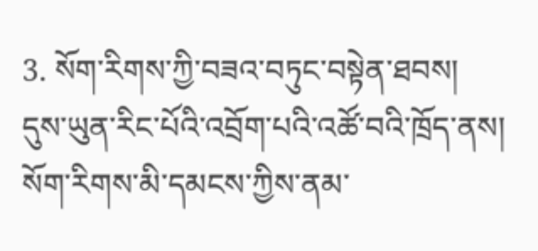3. སོག་རིགས་ཀྱི་བཟའ་བཏུང་བསྟེན་ཐབས།
དུས་ཡུན་རིང་པོའི་འབྲོག་པའི་འཚོ་བའི་ཁྲོད་ནས། སོག་རིགས་མི་དམངས་ཀྱིས་ནམ་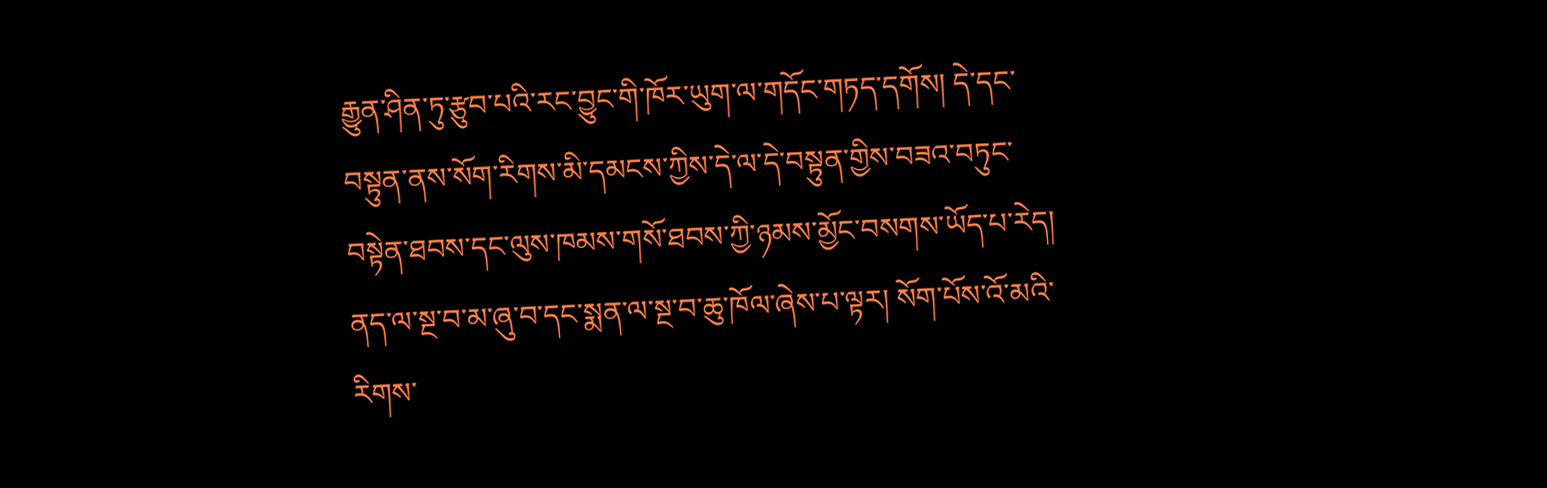རྒྱུན་ཤིན་ཏུ་རྩུབ་པའི་རང་བྱུང་གི་ཁོར་ཡུག་ལ་གདོང་གཏད་དགོས། དེ་དང་བསྟུན་ནས་སོག་རིགས་མི་དམངས་ཀྱིས་དེ་ལ་དེ་བསྟུན་གྱིས་བཟའ་བཏུང་བསྟེན་ཐབས་དང་ལུས་ཁམས་གསོ་ཐབས་ཀྱི་ཉམས་མྱོང་བསགས་ཡོད་པ་རེད། ནད་ལ་སྔ་བ་མ་ཞུ་བ་དང་སྨན་ལ་སྔ་བ་ཆུ་ཁོལ་ཞེས་པ་ལྟར། སོག་པོས་འོ་མའི་རིགས་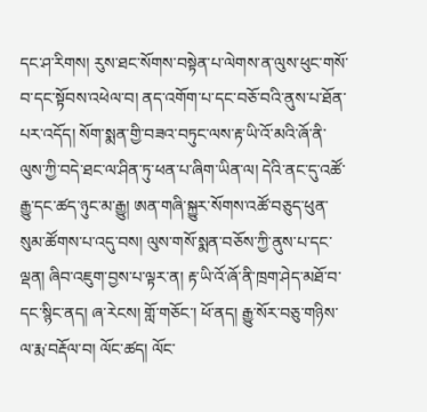དང་ཤ་རིགས། རུས་ཐང་སོགས་བསྟེན་པ་ལེགས་ན་ལུས་ཕུང་གསོ་བ་དང་སྟོབས་འཕེལ་བ། ནད་འགོག་པ་དང་བཅོ་བའི་ནུས་པ་ཐོན་པར་འདོད། སོག་སྨན་གྱི་བཟའ་བཏུང་ལས་རྟ་ཡི་འོ་མའི་ཞོ་ནི་ལུས་ཀྱི་བདེ་ཐང་ལ་ཤིན་ཏུ་ཕན་པ་ཞིག་ཡིན་ལ། དེའི་ནང་དུ་འཚོ་རྒྱུ་དང་ཚད་ཉུང་མ་རྒྱུ། ཨན་གཞི་སྐྱུར་སོགས་འཚོ་བཅུད་ཕུན་སུམ་ཚོགས་པ་འདུ་བས། ལུས་གསོ་སྨན་བཅོས་ཀྱི་ནུས་པ་དང་ལྡན། ཞིབ་འཇུག་བྱས་པ་ལྟར་ན། རྟ་ཡི་འོ་ཞོ་ནི་ཁྲག་ཤེད་མཐོ་བ་དང་སྙིང་ནད། ཞ་རེངས། གློ་གཅོང་། ཕོ་ནད། རྒྱུ་སོར་བཅུ་གཉིས་ལ་རྨ་བརྡོལ་བ། ལོང་ཚད། ལོང་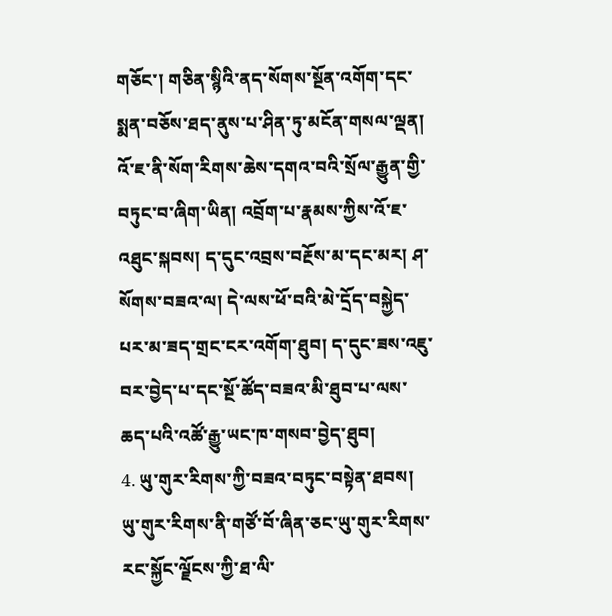གཅོང་། གཅིན་སྙིའི་ནད་སོགས་སྔོན་འགོག་དང་སྨན་བཅོས་ཐད་ནུས་པ་ཤིན་ཏུ་མངོན་གསལ་ལྡན། འོ་ཇ་ནི་སོག་རིགས་ཆེས་དགའ་བའི་སྲོལ་རྒྱུན་གྱི་བཏུང་བ་ཞིག་ཡིན། འབྲོག་པ་རྣམས་ཀྱིས་འོ་ཇ་འཐུང་སྐབས། ད་དུང་འབྲས་བརྔོས་མ་དང་མར། ཤ་སོགས་བཟའ་ལ། དེ་ལས་ཕོ་བའི་མེ་དྲོད་བསྐྱེད་པར་མ་ཟད་གྲང་ངར་འགོག་ཐུབ། ད་དུང་ཟས་འཇུ་བར་བྱེད་པ་དང་སྔོ་ཚོད་བཟའ་མི་ཐུབ་པ་ལས་ཆད་པའི་འཚོ་རྒྱུ་ཡང་ཁ་གསབ་བྱེད་ཐུབ།
4. ཡུ་གུར་རིགས་ཀྱི་བཟའ་བཏུང་བསྟེན་ཐབས།
ཡུ་གུར་རིགས་ནི་གཙོ་བོ་ཞིན་ཅང་ཡུ་གུར་རིགས་རང་སྐྱོང་ལྗོངས་ཀྱི་ཐ་ལི་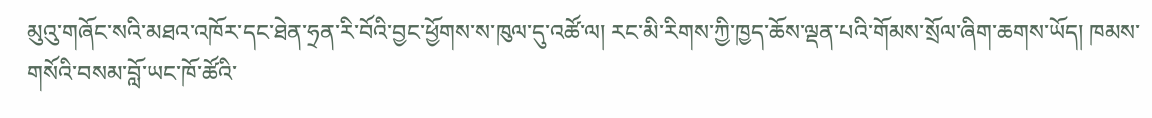མུའུ་གཞོང་སའི་མཐའ་འཁོར་དང་ཐེན་ཧྲན་རི་བོའི་བྱང་ཕྱོགས་ས་ཁུལ་དུ་འཚོ་ལ། རང་མི་རིགས་ཀྱི་ཁྱད་ཆོས་ལྡན་པའི་གོམས་སྲོལ་ཞིག་ཆགས་ཡོད། ཁམས་གསོའི་བསམ་བློ་ཡང་ཁོ་ཚོའི་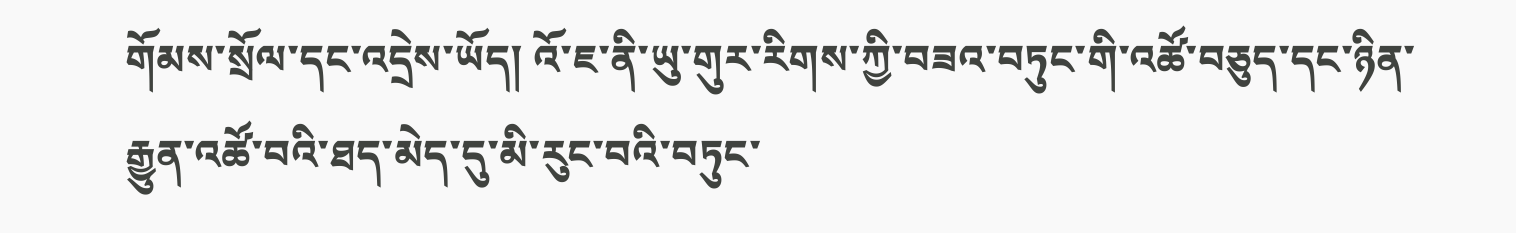གོམས་སྲོལ་དང་འདྲེས་ཡོད། འོ་ཇ་ནི་ཡུ་གུར་རིགས་ཀྱི་བཟའ་བཏུང་གི་འཚོ་བཅུད་དང་ཉིན་རྒྱུན་འཚོ་བའི་ཐད་མེད་དུ་མི་རུང་བའི་བཏུང་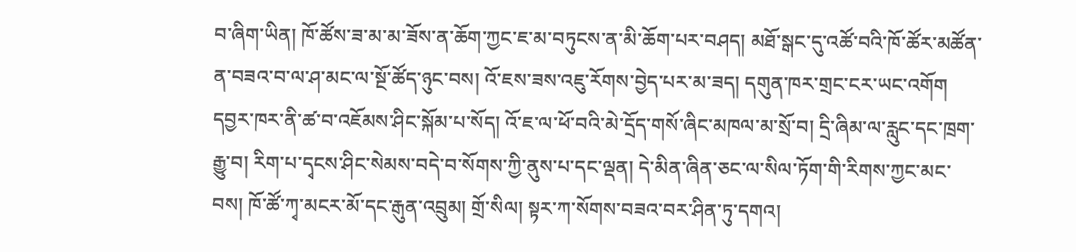བ་ཞིག་ཡིན། ཁོ་ཚོས་ཟ་མ་མ་ཟོས་ན་ཆོག་ཀྱང་ཇ་མ་བཏུངས་ན་མི་ཆོག་པར་བཤད། མཐོ་སྒང་དུ་འཚོ་བའི་ཁོ་ཚོར་མཚོན་ན་བཟའ་བ་ལ་ཤ་མང་ལ་སྔོ་ཚོད་ཉུང་བས། འོ་ཇས་ཟས་འཇུ་རོགས་བྱེད་པར་མ་ཟད། དགུན་ཁར་གྲང་ངར་ཡང་འགོག དབྱར་ཁར་ནི་ཚ་བ་འཇོམས་ཤིང་སྐོམ་པ་སོད། འོ་ཇ་ལ་ཕོ་བའི་མེ་དྲོད་གསོ་ཞིང་མཁལ་མ་སྲོ་བ། དྲི་ཞིམ་ལ་རླུང་དང་ཁྲག་རྒྱུ་བ། རིག་པ་དྭངས་ཤིང་སེམས་བདེ་བ་སོགས་ཀྱི་ནུས་པ་དང་ལྡན། དེ་མིན་ཞིན་ཅང་ལ་སིལ་ཏོག་གི་རིགས་ཀྱང་མང་བས། ཁོ་ཚོ་ཀྭ་མངར་མོ་དང་རྒུན་འབྲུམ། གྲོ་སིལ། སྟར་ཀ་སོགས་བཟའ་བར་ཤིན་ཏུ་དགའ།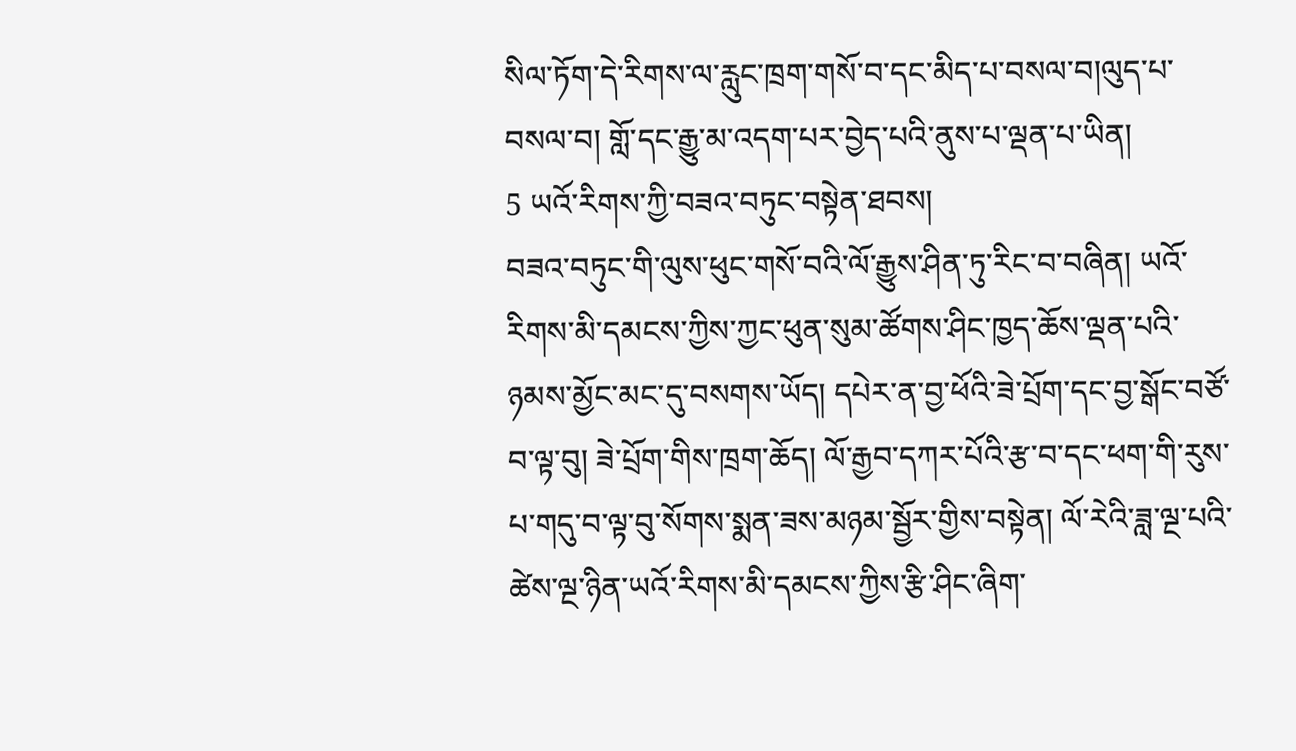སིལ་ཏོག་དེ་རིགས་ལ་རླུང་ཁྲག་གསོ་བ་དང་མིད་པ་བསལ་བ།ལུད་པ་བསལ་བ། གློ་དང་རྒྱུ་མ་འདག་པར་བྱེད་པའི་ནུས་པ་ལྡན་པ་ཡིན།
5 ཡའོ་རིགས་ཀྱི་བཟའ་བཏུང་བསྟེན་ཐབས།
བཟའ་བཏུང་གི་ལུས་ཕུང་གསོ་བའི་ལོ་རྒྱུས་ཤིན་ཏུ་རིང་བ་བཞིན། ཡའོ་རིགས་མི་དམངས་ཀྱིས་ཀྱང་ཕུན་སུམ་ཚོགས་ཤིང་ཁྱད་ཆོས་ལྡན་པའི་ཉམས་མྱོང་མང་དུ་བསགས་ཡོད། དཔེར་ན་བྱ་ཕོའི་ཟེ་པྲོག་དང་བྱ་སྒོང་བཙོ་བ་ལྟ་བུ། ཟེ་པྲོག་གིས་ཁྲག་ཆོད། ལོ་རྒྱབ་དཀར་པོའི་རྩ་བ་དང་ཕག་གི་རུས་པ་གདུ་བ་ལྟ་བུ་སོགས་སྨན་ཟས་མཉམ་སྦྱོར་གྱིས་བསྟེན། ལོ་རེའི་ཟླ་ལྔ་པའི་ཚེས་ལྔ་ཉིན་ཡའོ་རིགས་མི་དམངས་ཀྱིས་རྩི་ཤིང་ཞིག་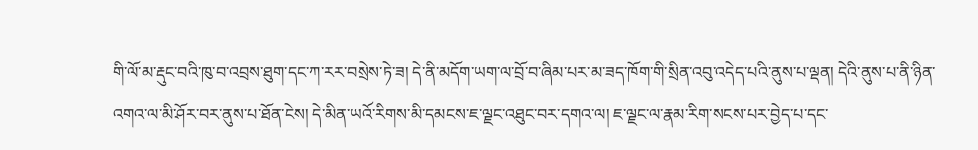གི་ལོ་མ་རྡུང་བའི་ཁུ་བ་འབྲས་ཐུག་དང་ཀ་རར་བསྲེས་ཏེ་ཟ། དེ་ནི་མདོག་ཡག་ལ་བྲོ་བ་ཞིམ་པར་མ་ཟད་ཁོག་གི་སྲིན་འབུ་འདེད་པའི་ནུས་པ་ལྡན། དེའི་ནུས་པ་ནི་ཉིན་འགའ་ལ་མི་ཤོར་བར་ནུས་པ་ཐོན་ངེས། དེ་མིན་ཡའོ་རིགས་མི་དམངས་ཇ་ལྗང་འཐུང་བར་དགའ་ལ། ཇ་ལྗང་ལ་རྣམ་རིག་སངས་པར་བྱེད་པ་དང་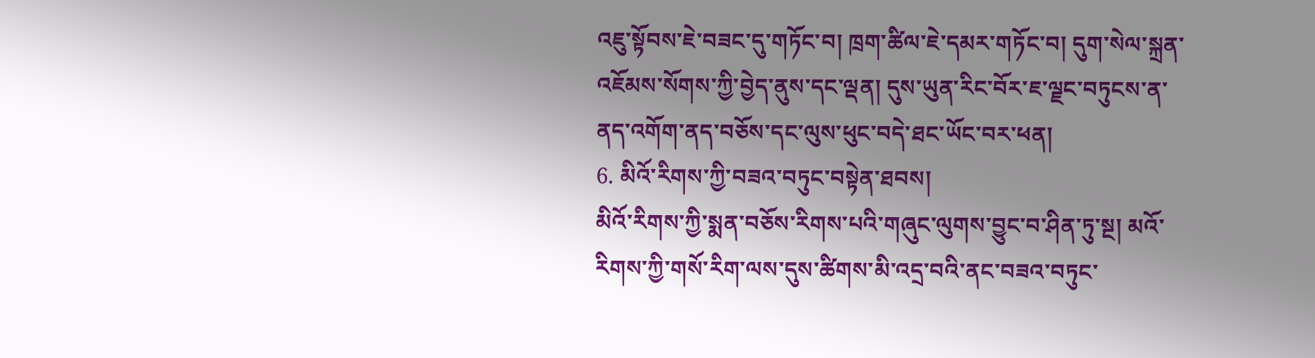འཇུ་སྟོབས་ཇེ་བཟང་དུ་གཏོང་བ། ཁྲག་ཚིལ་ཇེ་དམར་གཏོང་བ། དུག་སེལ་སྐྲན་འཇོམས་སོགས་ཀྱི་བྱེད་ནུས་དང་ལྡན། དུས་ཡུན་རིང་བོར་ཇ་ལྗང་བཏུངས་ན་ནད་འགོག་ནད་བཅོས་དང་ལུས་ཕུང་བདེ་ཐང་ཡོང་བར་ཕན།
6. མིའོ་རིགས་ཀྱི་བཟའ་བཏུང་བསྟེན་ཐབས།
མིའོ་རིགས་ཀྱི་སྨན་བཅོས་རིགས་པའི་གཞུང་ལུགས་བྱུང་བ་ཤིན་ཏུ་སྔ། མའོ་རིགས་ཀྱི་གསོ་རིག་ལས་དུས་ཚིགས་མི་འདྲ་བའི་ནང་བཟའ་བཏུང་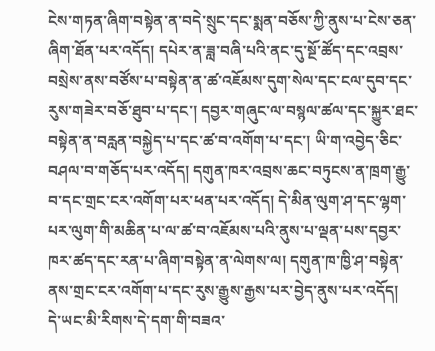ངེས་གཏན་ཞིག་བསྟེན་ན་བདེ་སྲུང་དང་སྨན་བཅོས་ཀྱི་ནུས་པ་ངེས་ཅན་ཞིག་ཐོན་པར་འདོད། དཔེར་ན་ཟླ་བཞི་པའི་ནང་དུ་སྔོ་ཚོད་དང་འབྲས་བསྲེས་ནས་བཙོས་པ་བསྟེན་ན་ཚ་འཇོམས་དུག་སེལ་དང་ངལ་དུབ་དང་རུས་གཟེར་བཅོ་ཐུབ་པ་དང་། དབྱར་གཞུང་ལ་བསྙལ་ཚལ་དང་སྐྱུར་ཐང་བསྟེན་ན་བརླན་བསྐྱེད་པ་དང་ཚ་བ་འགོག་པ་དང་། ཡི་ག་འབྱེད་ཅིང་བཤལ་བ་གཅོད་པར་འདོད། དགུན་ཁར་འབྲས་ཆང་བཏུངས་ན་ཁྲག་རྒྱུ་བ་དང་གྲང་ངར་འགོག་པར་ཕན་པར་འདོད། དེ་མིན་ལུག་ཤ་དང་ལྷག་པར་ལུག་གི་མཆིན་པ་ལ་ཚ་བ་འཇོམས་པའི་ནུས་པ་ལྡན་པས་དབྱར་ཁར་ཚད་དང་རན་པ་ཞིག་བསྟེན་ན་ལེགས་ལ། དགུན་ཁ་ཁྱི་ཤ་བསྟེན་ནས་གྲང་ངར་འགོག་པ་དང་རུས་རྒྱུས་རྒྱས་པར་བྱེད་ནུས་པར་འདོད།
དེ་ཡང་མི་རིགས་དེ་དག་གི་བཟའ་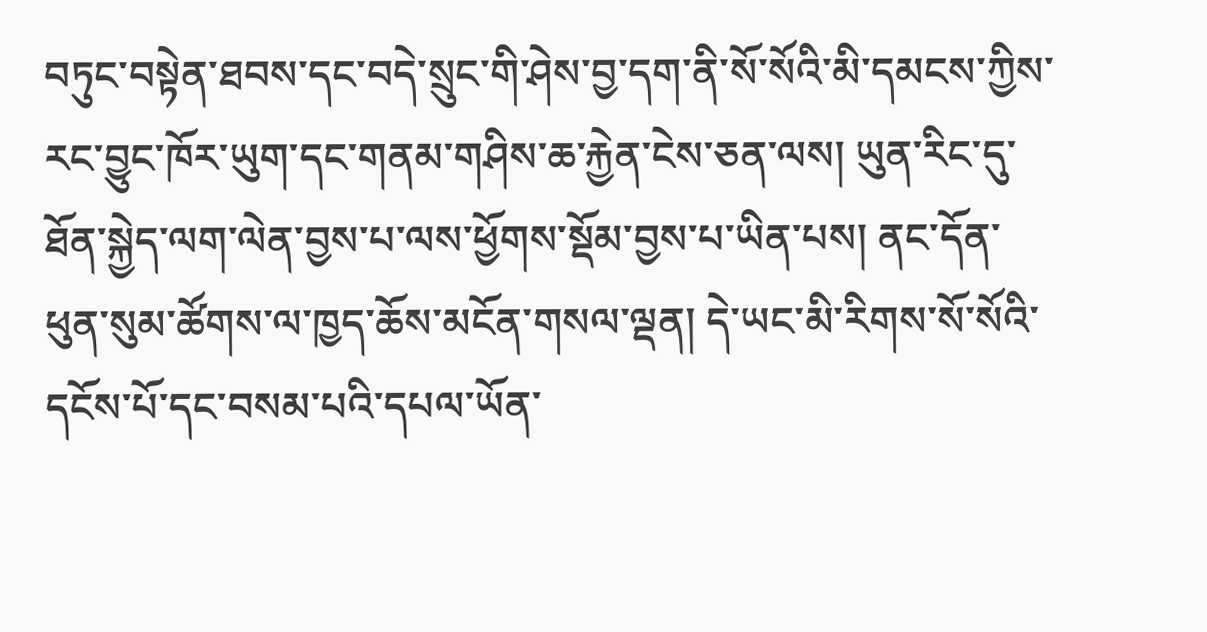བཏུང་བསྟེན་ཐབས་དང་བདེ་སྲུང་གི་ཤེས་བྱ་དག་ནི་སོ་སོའི་མི་དམངས་ཀྱིས་རང་བྱུང་ཁོར་ཡུག་དང་གནམ་གཤིས་ཆ་རྐྱེན་ངེས་ཅན་ལས། ཡུན་རིང་དུ་ཐོན་སྐྱེད་ལག་ལེན་བྱས་པ་ལས་ཕྱོགས་སྡོམ་བྱས་པ་ཡིན་པས། ནང་དོན་ཕུན་སུམ་ཚོགས་ལ་ཁྱད་ཆོས་མངོན་གསལ་ལྡན། དེ་ཡང་མི་རིགས་སོ་སོའི་དངོས་པོ་དང་བསམ་པའི་དཔལ་ཡོན་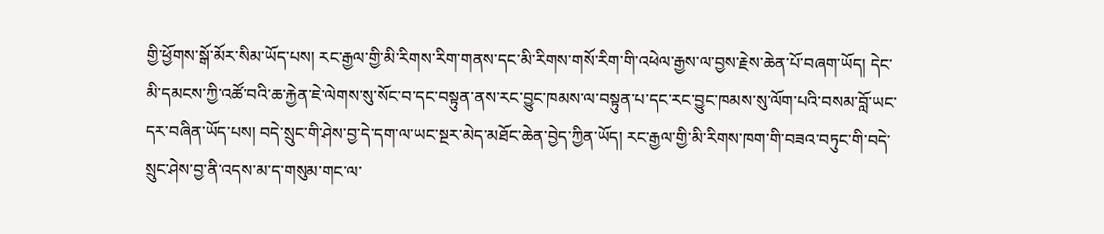གྱི་ཕྱོགས་སྒོ་མོར་སིམ་ཡོད་པས། རང་རྒྱལ་གྱི་མི་རིགས་རིག་གནས་དང་མི་རིགས་གསོ་རིག་གི་འཕེལ་རྒྱས་ལ་བྱས་རྗེས་ཆེན་པོ་བཞག་ཡོད། དེང་མི་དམངས་ཀྱི་འཚོ་བའི་ཆ་རྐྱེན་ཇེ་ལེགས་སུ་སོང་བ་དང་བསྟུན་ནས་རང་བྱུང་ཁམས་ལ་བསྟུན་པ་དང་རང་བྱུང་ཁམས་སུ་ལོག་པའི་བསམ་བློ་ཡང་དར་བཞིན་ཡོད་པས། བདེ་སྲུང་གི་ཤེས་བྱ་དེ་དག་ལ་ཡང་སྔར་མེད་མཐོང་ཆེན་བྱེད་ཀྱིན་ཡོད། རང་རྒྱལ་གྱི་མི་རིགས་ཁག་གི་བཟའ་བཏུང་གི་བདེ་སྲུང་ཤེས་བྱ་ནི་འདས་མ་ད་གསུམ་གང་ལ་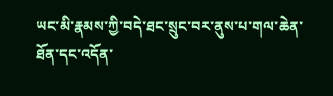ཡང་མི་རྣམས་ཀྱི་བདེ་ཐང་སྲུང་བར་ནུས་པ་གལ་ཆེན་ཐོན་དང་འདོན་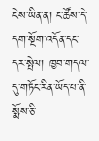ངེས་ཡིན་ན། ང་ཚོས་དེ་དག་སྔོག་འདོན་དང་དར་སྤེལ། ཁྱབ་གདལ་དུ་གཏོང་རིན་ཡོད་པ་ནི་སྨོས་ཅི་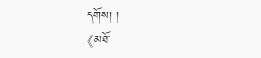དགོས། །
《མཐོ་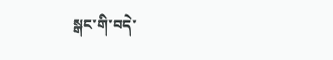སྒང་གི་བདེ་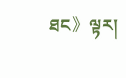ཐང》ལྟར།